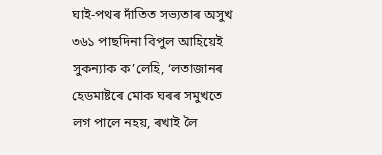ঘাই-পথৰ দাঁতিত সভ্যতাৰ অসুখ ৩৬১ পাছদিনা বিপুল আহিয়েই সুকন্যাক ক’লেহি, ‘লতাজানৰ হেডমাষ্টৰে মোক ঘৰৰ সমুখতে লগ পালে নহয়, ৰখাই লৈ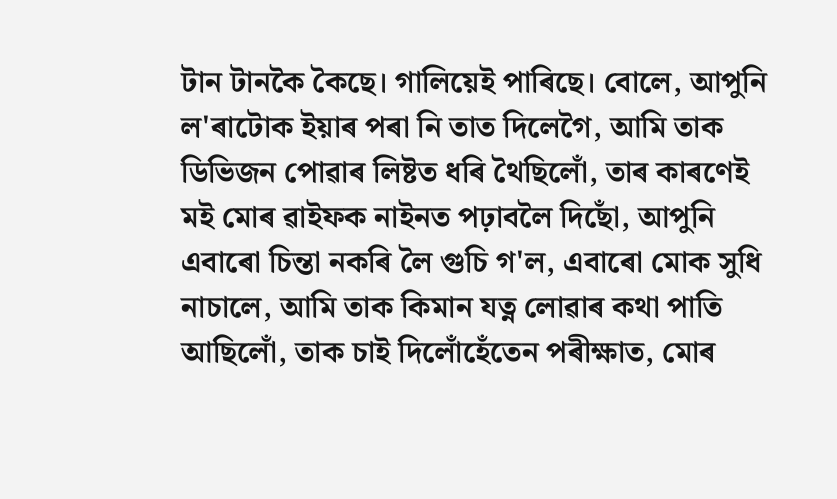টান টানকৈ কৈছে। গালিয়েই পাৰিছে। বোলে, আপুনি ল'ৰাটোক ইয়াৰ পৰা নি তাত দিলেগৈ, আমি তাক ডিভিজন পোৱাৰ লিষ্টত ধৰি থৈছিলোঁ, তাৰ কাৰণেই মই মোৰ ৱাইফক নাইনত পঢ়াবলৈ দিছোঁ, আপুনি এবাৰো চিন্তা নকৰি লৈ গুচি গ'ল, এবাৰো মোক সুধি নাচালে, আমি তাক কিমান যত্ন লোৱাৰ কথা পাতি আছিলোঁ, তাক চাই দিলোঁহেঁতেন পৰীক্ষাত, মোৰ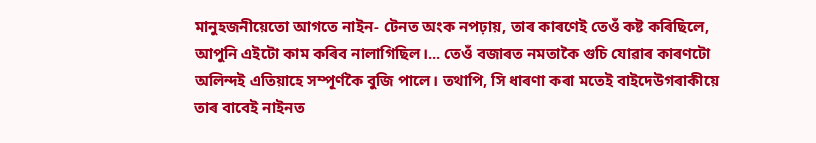মানুহজনীয়েতো আগতে নাইন- টেনত অংক নপঢ়ায়, তাৰ কাৰণেই তেওঁ কষ্ট কৰিছিলে, আপুনি এইটো কাম কৰিব নালাগিছিল।... তেওঁ বজাৰত নমতাকৈ গুচি যোৱাৰ কাৰণটো অলিন্দই এতিয়াহে সম্পূৰ্ণকৈ বুজি পালে। তথাপি, সি ধাৰণা কৰা মতেই বাইদেউগৰাকীয়ে তাৰ বাবেই নাইনত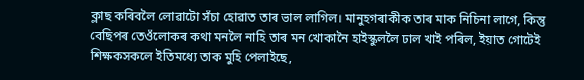ক্লাছ কৰিবলৈ লোৱাটো সঁচা হোৱাত তাৰ ভাল লাগিল। মানুহগৰাকীক তাৰ মাক নিচিনা লাগে, কিন্তু বেছিপৰ তেওঁলোকৰ কথা মনলৈ নাহি তাৰ মন খোকানৈ হাইস্কুললৈ ঢাল খাই পৰিল, ইয়াত গোটেই শিক্ষকসকলে ইতিমধ্যে তাক মুহি পেলাইছে,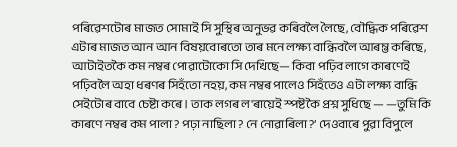পৰিৱেশটোৰ মাজত সোমাই সি সুস্থিৰ অনুভৱ কৰিবলৈ লৈছে, বৌদ্ধিক পৰিৱেশ এটাৰ মাজত আন আন বিষয়বোৰতো তাৰ মনে লক্ষ্য বান্ধিবলৈ আৰম্ভ কৰিছে, আটাইতকৈ কম নম্বৰ পোৱাটোকো সি দেখিছে— কিবা পঢ়িব লাগে কাৰণেই পঢ়িবলৈ অহা ধৰণৰ সিহঁতো নহয়, কম নম্বৰ পালেও সিহঁতেও এটা লক্ষ্য বান্ধি সেইটোৰ বাবে চেষ্টা কৰে। তাক লগৰ ল'ৰায়েই স্পষ্টকৈ প্ৰশ্ন সুধিছে — —তুমি কি কাৰণে নম্বৰ কম পালা? পঢ়া নাছিলা? নে নোৱাৰিলা?’ দেওবাৰে পুৱা বিপুলে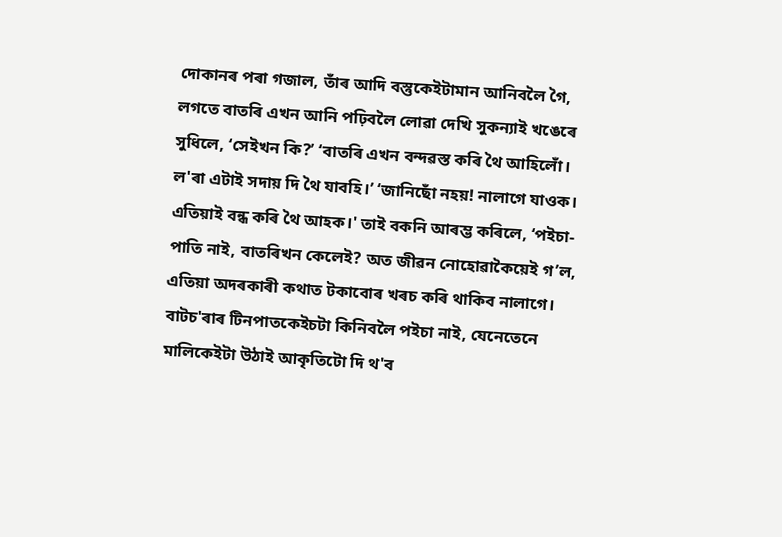দোকানৰ পৰা গজাল, তাঁৰ আদি বস্তুকেইটামান আনিবলৈ গৈ, লগতে বাতৰি এখন আনি পঢ়িবলৈ লোৱা দেখি সুকন্যাই খঙেৰে সুধিলে, ‘সেইখন কি?’ ‘বাতৰি এখন বন্দৱস্ত কৰি থৈ আহিলোঁ। ল'ৰা এটাই সদায় দি থৈ যাবহি।’ ‘জানিছোঁ নহয়! নালাগে যাওক। এতিয়াই বন্ধ কৰি থৈ আহক।' তাই বকনি আৰম্ভ কৰিলে, ‘পইচা-পাতি নাই, বাতৰিখন কেলেই? অত জীৱন নোহোৱাকৈয়েই গ’ল, এতিয়া অদৰকাৰী কথাত টকাবোৰ খৰচ কৰি থাকিব নালাগে। বাটচ'ৰাৰ টিনপাতকেইচটা কিনিবলৈ পইচা নাই, যেনেতেনে মালিকেইটা উঠাই আকৃতিটো দি থ'ব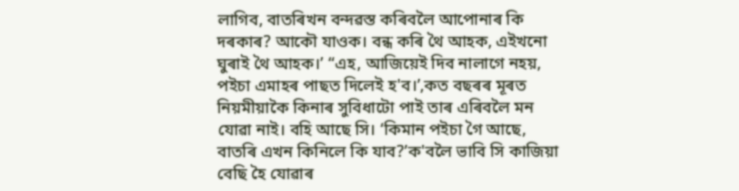লাগিব, বাতৰিখন বন্দৱস্ত কৰিবলৈ আপোনাৰ কি দৰকাৰ? আকৌ যাওক। বন্ধ কৰি থৈ আহক, এইখনো ঘুৰাই থৈ আহক।’ “এহ, আজিয়েই দিব নালাগে নহয়, পইচা এমাহৰ পাছত দিলেই হ'ব।’,কত বছৰৰ মূৰত নিয়মীয়াকৈ কিনাৰ সুবিধাটো পাই তাৰ এৰিবলৈ মন যোৱা নাই। বহি আছে সি। ‘কিমান পইচা গৈ আছে, বাতৰি এখন কিনিলে কি যাব?’ক'বলৈ ভাবি সি কাজিয়া বেছি হৈ যোৱাৰ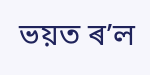ভয়ত ৰ’ল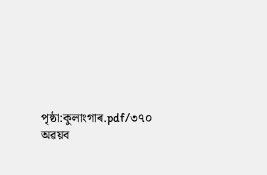পৃষ্ঠা:কুলাংগাৰ.pdf/৩৭০
অৱয়ব